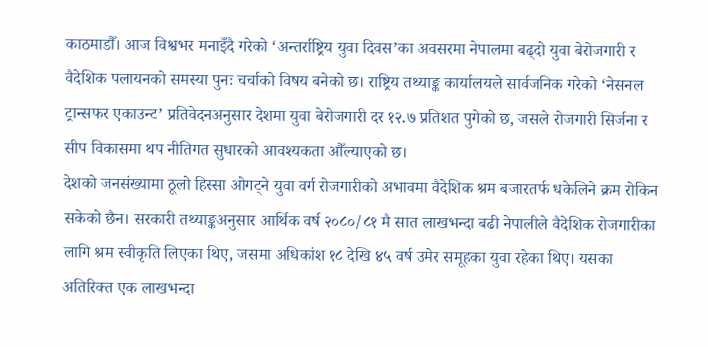काठमाडौँ। आज विश्वभर मनाइँदै गरेको ‘अन्तर्राष्ट्रिय युवा दिवस’का अवसरमा नेपालमा बढ्दो युवा बेरोजगारी र वैदेशिक पलायनको समस्या पुनः चर्चाको विषय बनेको छ। राष्ट्रिय तथ्याङ्क कार्यालयले सार्वजनिक गरेको ‘नेसनल ट्रान्सफर एकाउन्ट’ प्रतिवेदनअनुसार देशमा युवा बेरोजगारी दर १२.७ प्रतिशत पुगेको छ, जसले रोजगारी सिर्जना र सीप विकासमा थप नीतिगत सुधारको आवश्यकता औँल्याएको छ।
देशको जनसंख्यामा ठूलो हिस्सा ओगट्ने युवा वर्ग रोजगारीको अभावमा वैदेशिक श्रम बजारतर्फ धकेलिने क्रम रोकिन सकेको छैन। सरकारी तथ्याङ्कअनुसार आर्थिक वर्ष २०८०/८१ मै सात लाखभन्दा बढी नेपालीले वैदेशिक रोजगारीका लागि श्रम स्वीकृति लिएका थिए, जसमा अधिकांश १८ देखि ४५ वर्ष उमेर समूहका युवा रहेका थिए। यसका अतिरिक्त एक लाखभन्दा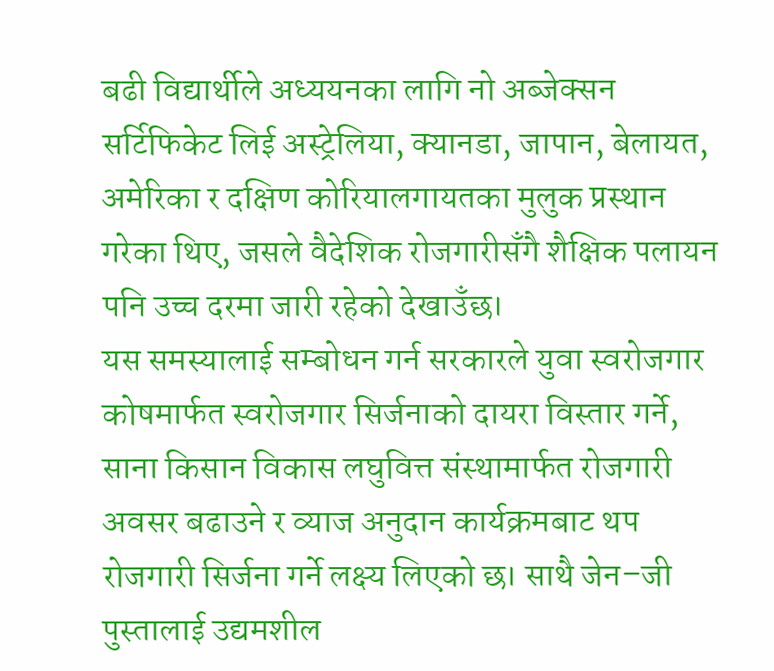बढी विद्यार्थीले अध्ययनका लागि नो अब्जेक्सन सर्टिफिकेट लिई अस्ट्रेलिया, क्यानडा, जापान, बेलायत, अमेरिका र दक्षिण कोरियालगायतका मुलुक प्रस्थान गरेका थिए, जसले वैदेशिक रोजगारीसँगै शैक्षिक पलायन पनि उच्च दरमा जारी रहेको देखाउँछ।
यस समस्यालाई सम्बोधन गर्न सरकारले युवा स्वरोजगार कोषमार्फत स्वरोजगार सिर्जनाको दायरा विस्तार गर्ने, साना किसान विकास लघुवित्त संस्थामार्फत रोजगारी अवसर बढाउने र व्याज अनुदान कार्यक्रमबाट थप रोजगारी सिर्जना गर्ने लक्ष्य लिएको छ। साथै जेन–जी पुस्तालाई उद्यमशील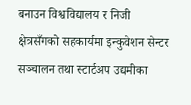बनाउन विश्वविद्यालय र निजी क्षेत्रसँगको सहकार्यमा इन्कुवेशन सेन्टर सञ्चालन तथा स्टार्टअप उद्यमीका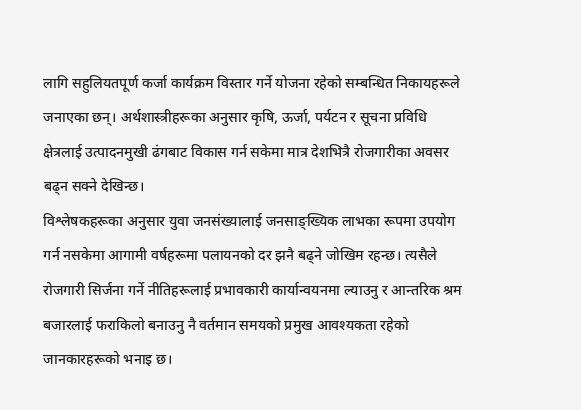लागि सहुलियतपूर्ण कर्जा कार्यक्रम विस्तार गर्ने योजना रहेको सम्बन्धित निकायहरूले जनाएका छन्। अर्थशास्त्रीहरूका अनुसार कृषि, ऊर्जा, पर्यटन र सूचना प्रविधि क्षेत्रलाई उत्पादनमुखी ढंगबाट विकास गर्न सकेमा मात्र देशभित्रै रोजगारीका अवसर बढ्न सक्ने देखिन्छ।
विश्लेषकहरूका अनुसार युवा जनसंख्यालाई जनसाङ्ख्यिक लाभका रूपमा उपयोग गर्न नसकेमा आगामी वर्षहरूमा पलायनको दर झनै बढ्ने जोखिम रहन्छ। त्यसैले रोजगारी सिर्जना गर्ने नीतिहरूलाई प्रभावकारी कार्यान्वयनमा ल्याउनु र आन्तरिक श्रम बजारलाई फराकिलो बनाउनु नै वर्तमान समयको प्रमुख आवश्यकता रहेको जानकारहरूको भनाइ छ।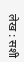लेख : सशी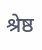श्रेष्ठ